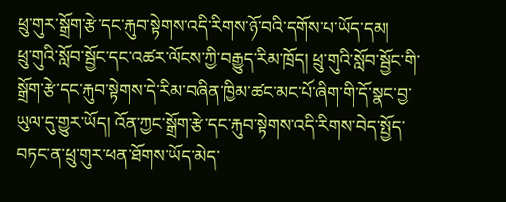ཕྲུ་གུར་སྒྲོག་རྩེ་དང་རྐུབ་སྟེགས་འདི་རིགས་ཉོ་བའི་དགོས་པ་ཡོད་དམ།
ཕྲུ་གུའི་སློབ་སྦྱོང་དང་འཚར་ལོངས་ཀྱི་བརྒྱུད་རིམ་ཁྲོད། ཕྲུ་གུའི་སློབ་སྦྱོང་གི་སྒྲོག་རྩེ་དང་རྐུབ་སྟེགས་དེ་རིམ་བཞིན་ཁྱིམ་ཚང་མང་པོ་ཞིག་གི་དོ་སྣང་བྱ་ཡུལ་དུ་གྱུར་ཡོད། འོན་ཀྱང་སྒྲོག་རྩེ་དང་རྐུབ་སྟེགས་འདི་རིགས་བེད་སྤྱོད་བཏང་ན་ཕྲུ་གུར་ཕན་ཐོགས་ཡོད་མེད་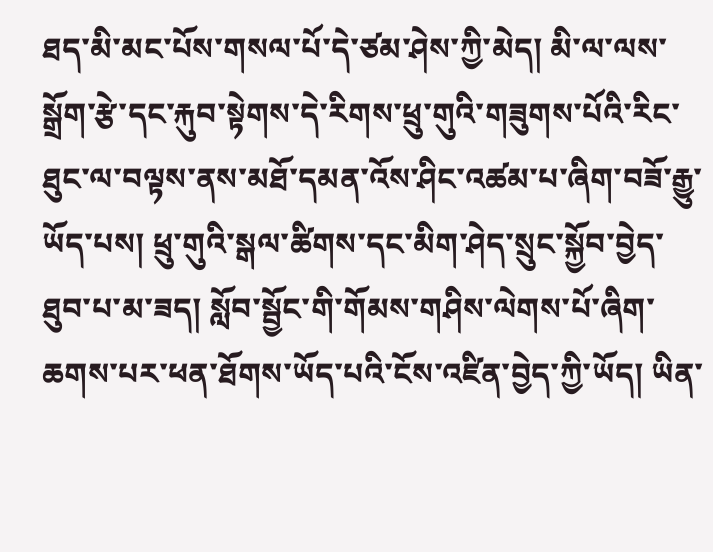ཐད་མི་མང་པོས་གསལ་པོ་དེ་ཙམ་ཤེས་ཀྱི་མེད། མི་ལ་ལས་སྒྲོག་རྩེ་དང་རྐུབ་སྟེགས་དེ་རིགས་ཕྲུ་གུའི་གཟུགས་པོའི་རིང་ཐུང་ལ་བལྟས་ནས་མཐོ་དམན་འོས་ཤིང་འཚམ་པ་ཞིག་བཟོ་རྒྱུ་ཡོད་པས། ཕྲུ་གུའི་སྒལ་ཚིགས་དང་མིག་ཤེད་སྲུང་སྐྱོབ་བྱེད་ཐུབ་པ་མ་ཟད། སློབ་སྦྱོང་གི་གོམས་གཤིས་ལེགས་པོ་ཞིག་ཆགས་པར་ཕན་ཐོགས་ཡོད་པའི་ངོས་འཛིན་བྱེད་ཀྱི་ཡོད། ཡིན་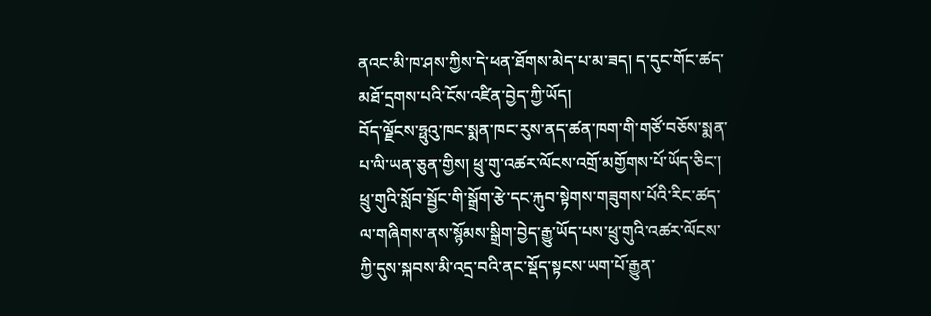ནའང་མི་ཁ་ཤས་ཀྱིས་དེ་ཕན་ཐོགས་མེད་པ་མ་ཟད། ད་དུང་གོང་ཚད་མཐོ་དྲགས་པའི་ངོས་འཛིན་བྱེད་ཀྱི་ཡོད།
བོད་ལྗོངས་ཧྥུའུ་ཁང་སྨན་ཁང་རུས་ནད་ཚན་ཁག་གི་གཙོ་བཅོས་སྨན་པ་ལི་ཡན་ཅུན་གྱིས། ཕྲུ་གུ་འཚར་ལོངས་འགྲོ་མགྱོགས་པོ་ཡོད་ཅིང་། ཕྲུ་གུའི་སློབ་སྦྱོང་གི་སྒྲོག་རྩེ་དང་རྐུབ་སྟེགས་གཟུགས་པོའི་རིང་ཚད་ལ་གཞིགས་ནས་སྙོམས་སྒྲིག་བྱེད་རྒྱུ་ཡོད་པས་ཕྲུ་གུའི་འཚར་ལོངས་ཀྱི་དུས་སྐབས་མི་འདྲ་བའི་ནང་སྡོད་སྟངས་ཡག་པོ་རྒྱུན་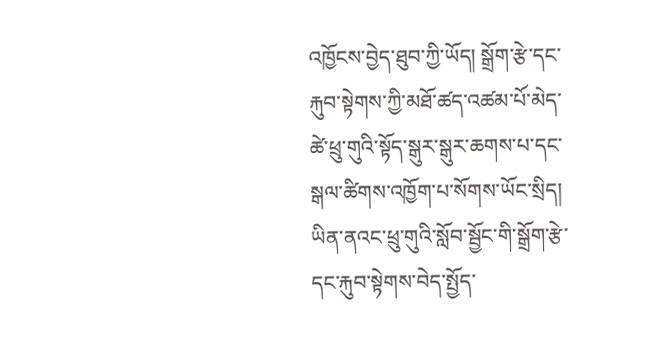འཁྱོངས་བྱེད་ཐུབ་ཀྱི་ཡོད། སྒྲོག་རྩེ་དང་རྐུབ་སྟེགས་ཀྱི་མཐོ་ཚད་འཚམ་པོ་མེད་ཚེ་ཕྲུ་གུའི་སྟོད་སྒུར་སྒུར་ཆགས་པ་དང་སྒལ་ཚིགས་འཁྱོག་པ་སོགས་ཡོང་སྲིད། ཡིན་ནའང་ཕྲུ་གུའི་སློབ་སྦྱོང་གི་སྒྲོག་རྩེ་དང་རྐུབ་སྟེགས་བེད་སྤྱོད་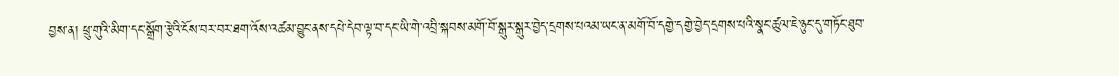བྱས་ན། ཕྲུ་གུའི་མིག་དང་སྒྲོག་རྩེའི་ངོས་བར་བར་ཐག་འོས་འཚམ་བྱུང་ནས་དཔེ་དེབ་ལྟ་བ་དང་ཡི་གེ་འབྲི་སྐབས་མགོ་བོ་སྒུར་སྒུར་བྱེད་དྲགས་པའམ་ཡང་ན་མགོ་བོ་དགྱེ་དགྱེ་བྱེད་དྲགས་པའི་སྣང་ཚུལ་ཇེ་ཉུང་དུ་གཏོང་ཐུབ་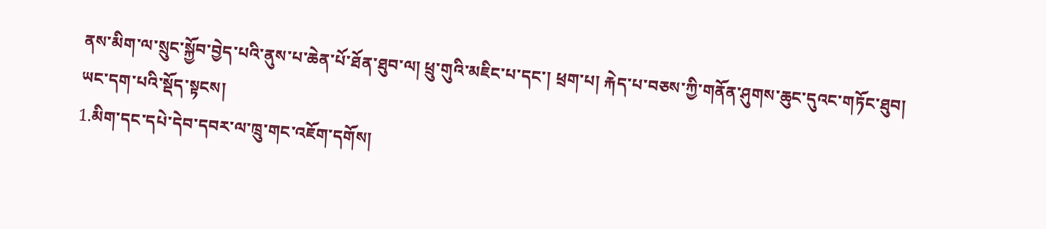ནས་མིག་ལ་སྲུང་སྐྱོབ་བྱེད་པའི་ནུས་པ་ཆེན་པོ་ཐོན་ཐུབ་ལ། ཕྲུ་གུའི་མཇིང་པ་དང་། ཕྲག་པ། རྐེད་པ་བཅས་ཀྱི་གནོན་ཤུགས་ཆུང་དུའང་གཏོང་ཐུབ།
ཡང་དག་པའི་སྡོད་སྟངས།
1.མིག་དང་དཔེ་དེབ་དབར་ལ་ཁྲུ་གང་འཇོག་དགོས།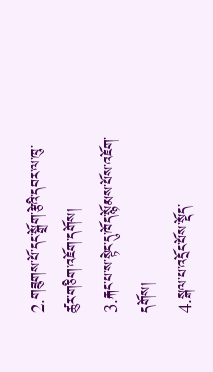2.གཟུགས་པོ་དང་སྒྲོག་རྩེའི་དབར་ལ་ཁུ་ཚུར་གཅིག་འཇོག་དགོས།
3.རྐང་པ་ས་སྟེང་དུ་ཁོད་སྙོམས་པོས་འཇོག་དགོས།
4.སྒལ་པ་འདྲོང་པོས་སྡོད་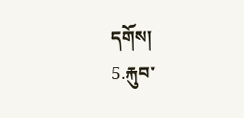དགོས།
5.རྐུབ་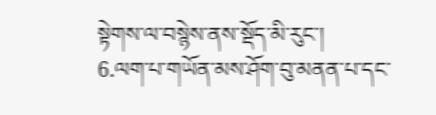སྟེགས་ལ་བསྙེས་ནས་སྡོད་མི་རུང་།
6.ལག་པ་གཡོན་མས་ཤོག་བུ་མནན་པ་དང་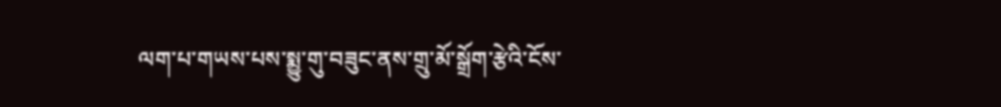ལག་པ་གཡས་པས་སྨྱུ་གུ་བཟུང་ནས་གྲུ་མོ་སྒྲོག་རྩེའི་ངོས་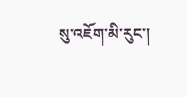སུ་འཇོག་མི་རུང་།